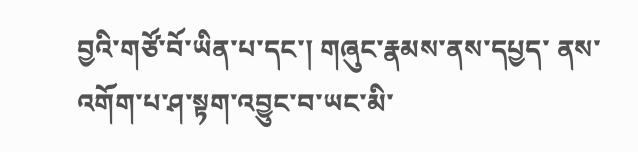བྱའི་གཙོ་བོ་ཡིན་པ་དང་། གཞུང་རྣམས་ནས་དཔྱད་ ནས་འགོག་པ་ཤ་སྟག་འབྱུང་བ་ཡང་མི་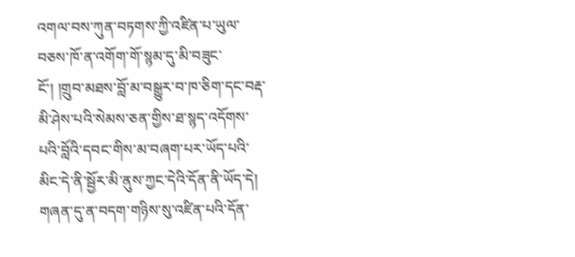འགལ་བས་ཀུན་བཏགས་ཀྱི་འཛིན་པ་ཡུལ་བཅས་ཁོ་ན་འགོག་གོ་སྙམ་དུ་མི་བཟུང་ངོ་། །གྲུབ་མཐས་བློ་མ་བསྒྱུར་བ་ཁ་ཅིག་དང་བརྡ་མི་ཤེས་པའི་སེམས་ཅན་གྱིས་ཐ་སྙད་འདོགས་ པའི་བློའི་དབང་གིས་མ་བཞག་པར་ཡོད་པའི་མིང་དེ་ནི་སྦྱོར་མི་ནུས་ཀྱང་དེའི་དོན་ནི་ཡོད་དེ། གཞན་དུ་ན་བདག་གཉིས་སུ་འཛིན་པའི་དོན་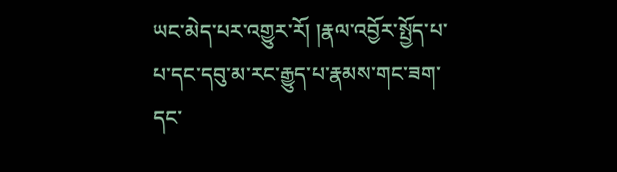ཡང་མེད་པར་འགྱུར་རོ། །རྣལ་འབྱོར་སྤྱོད་པ་པ་དང་དབུ་མ་རང་རྒྱུད་པ་རྣམས་གང་ཟག་དང་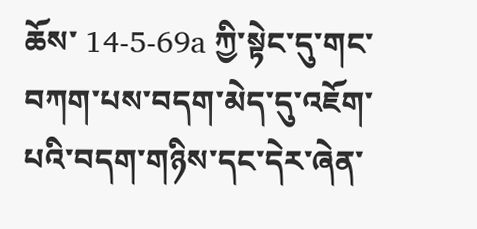ཆོས་ 14-5-69a ཀྱི་སྟེང་དུ་གང་བཀག་པས་བདག་མེད་དུ་འཇོག་པའི་བདག་གཉིས་དང་དེར་ཞེན་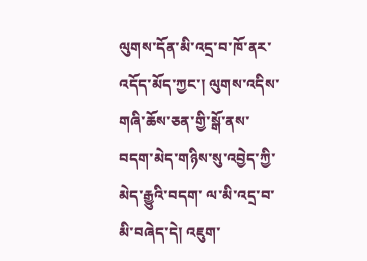ལུགས་དོན་མི་འདྲ་བ་ཁོ་ནར་འདོད་མོད་ཀྱང་། ལུགས་འདིས་གཞི་ཆོས་ཅན་གྱི་སྒོ་ནས་བདག་མེད་གཉིས་སུ་འབྱེད་ཀྱི་མེད་རྒྱུའི་བདག་ ལ་མི་འདྲ་བ་མི་བཞེད་དེ། འཇུག་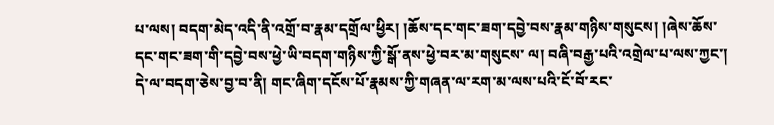པ་ལས། བདག་མེད་འདི་ནི་འགྲོ་བ་རྣམ་དགྲོལ་ཕྱིར། །ཆོས་དང་གང་ཟག་དབྱེ་བས་རྣམ་གཉིས་གསུངས། །ཞེས་ཆོས་དང་གང་ཟག་གི་དབྱེ་བས་ཕྱེ་ཡི་བདག་གཉིས་ཀྱི་སྒོ་ནས་ཕྱེ་བར་མ་གསུངས་ ལ། བཞི་བརྒྱ་པའི་འགྲེལ་པ་ལས་ཀྱང་། དེ་ལ་བདག་ཅེས་བྱ་བ་ནི། གང་ཞིག་དངོས་པོ་རྣམས་ཀྱི་གཞན་ལ་རག་མ་ལས་པའི་ངོ་བོ་རང་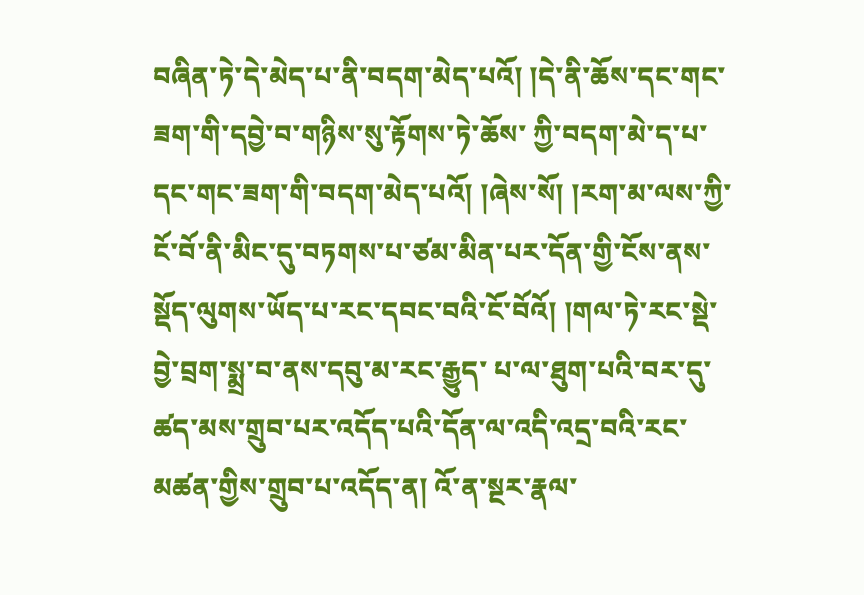བཞིན་ཏེ་དེ་མེད་པ་ནི་བདག་མེད་པའོ། །དེ་ནི་ཆོས་དང་གང་ཟག་གི་དབྱེ་བ་གཉིས་སུ་རྟོགས་ཏེ་ཆོས་ ཀྱི་བདག་མེ་ད་པ་དང་གང་ཟག་གི་བདག་མེད་པའོ། །ཞེས་སོ། །རག་མ་ལས་ཀྱི་ངོ་བོ་ནི་མིང་དུ་བཏགས་པ་ཙམ་མིན་པར་དོན་གྱི་ངོས་ནས་སྡོད་ལུགས་ཡོད་པ་རང་དབང་བའི་ངོ་བོའོ། །གལ་ཏེ་རང་སྡེ་བྱེ་བྲག་སྨྲ་བ་ནས་དབུ་མ་རང་རྒྱུད་ པ་ལ་ཐུག་པའི་བར་དུ་ཚད་མས་གྲུབ་པར་འདོད་པའི་དོན་ལ་འདི་འདྲ་བའི་རང་མཚན་གྱིས་གྲུབ་པ་འདོད་ན། འོ་ན་སྔར་རྣལ་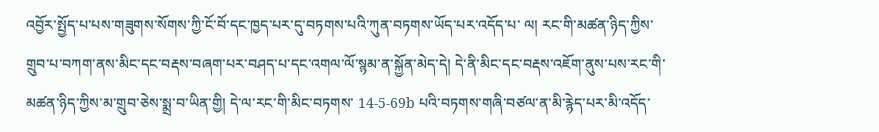འབྱོར་སྤྱོད་པ་པས་གཟུགས་སོགས་ཀྱི་ངོ་བོ་དང་ཁྱད་པར་དུ་བཏགས་པའི་ཀུན་བཏགས་ཡོད་པར་འདོད་པ་ ལ། རང་གི་མཚན་ཉིད་ཀྱིས་གྲུབ་པ་བཀག་ནས་མིང་དང་བརྡས་བཞག་པར་བཤད་པ་དང་འགལ་ལོ་སྙམ་ན་སྐྱོན་མེད་དེ། དེ་ནི་མིང་དང་བརྡས་འཇོག་ནུས་པས་རང་གི་མཚན་ཉིད་ཀྱིས་མ་གྲུབ་ཅེས་སྨྲ་བ་ཡིན་གྱི། དེ་ལ་རང་གི་མིང་བཏགས་ 14-5-69b པའི་བཏགས་གཞི་བཙལ་ན་མི་རྙེད་པར་མི་འདོད་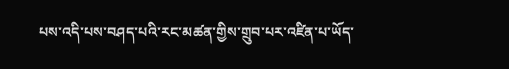པས་འདི་པས་བཤད་པའི་རང་མཚན་གྱིས་གྲུབ་པར་འཛིན་པ་ཡོད་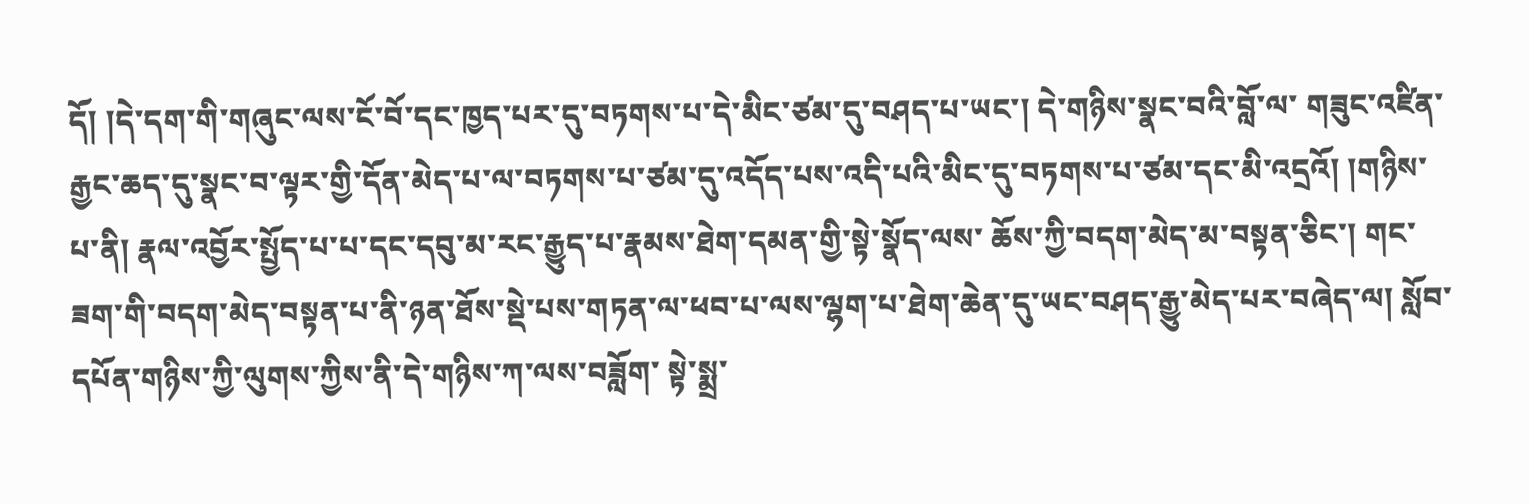དོ། །དེ་དག་གི་གཞུང་ལས་ངོ་བོ་དང་ཁྱད་པར་དུ་བཏགས་པ་དེ་མིང་ཙམ་དུ་བཤད་པ་ཡང་། དེ་གཉིས་སྣང་བའི་བློ་ལ་ གཟུང་འཛིན་རྒྱང་ཆད་དུ་སྣང་བ་ལྟར་གྱི་དོན་མེད་པ་ལ་བཏགས་པ་ཙམ་དུ་འདོད་པས་འདི་པའི་མིང་དུ་བཏགས་པ་ཙམ་དང་མི་འདྲའོ། །གཉིས་པ་ནི། རྣལ་འབྱོར་སྤྱོད་པ་པ་དང་དབུ་མ་རང་རྒྱུད་པ་རྣམས་ཐེག་དམན་གྱི་སྟེ་སྣོད་ལས་ ཆོས་ཀྱི་བདག་མེད་མ་བསྟན་ཅིང་། གང་ཟག་གི་བདག་མེད་བསྟན་པ་ནི་ཉན་ཐོས་སྡེ་པས་གཏན་ལ་ཕབ་པ་ལས་ལྷག་པ་ཐེག་ཆེན་དུ་ཡང་བཤད་རྒྱུ་མེད་པར་བཞེད་ལ། སློབ་དཔོན་གཉིས་ཀྱི་ལུགས་ཀྱིས་ནི་དེ་གཉིས་ཀ་ལས་བཟློག་ སྟེ་སྨྲ་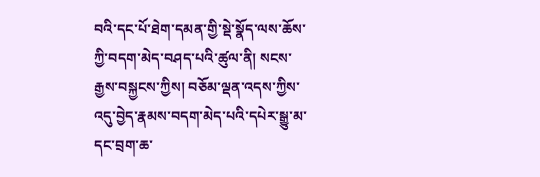བའི་དང་པོ་ཐེག་དམན་གྱི་སྡེ་སྣོད་ལས་ཆོས་ཀྱི་བདག་མེད་བཤད་པའི་ཚུལ་ནི། སངས་རྒྱས་བསྐྱངས་ཀྱིས། བཅོམ་ལྡན་འདས་ཀྱིས་འདུ་བྱེད་རྣམས་བདག་མེད་པའི་དཔེར་སྒྱུ་མ་དང་བྲག་ཆ་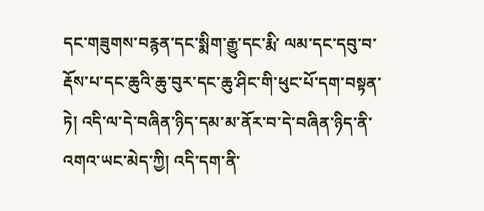དང་གཟུགས་བརྙན་དང་སྨིག་རྒྱུ་དང་རྨི་ ལམ་དང་དབུ་བ་རྡོས་པ་དང་ཆུའི་ཆུ་བུར་དང་ཆུ་ཤིང་གི་ཕུང་པོ་དག་བསྟན་ཏེ། འདི་ལ་དེ་བཞིན་ཉིད་དམ་མ་ནོར་བ་དེ་བཞིན་ཉིད་ནི་འགའ་ཡང་མེད་ཀྱི། འདི་དག་ནི་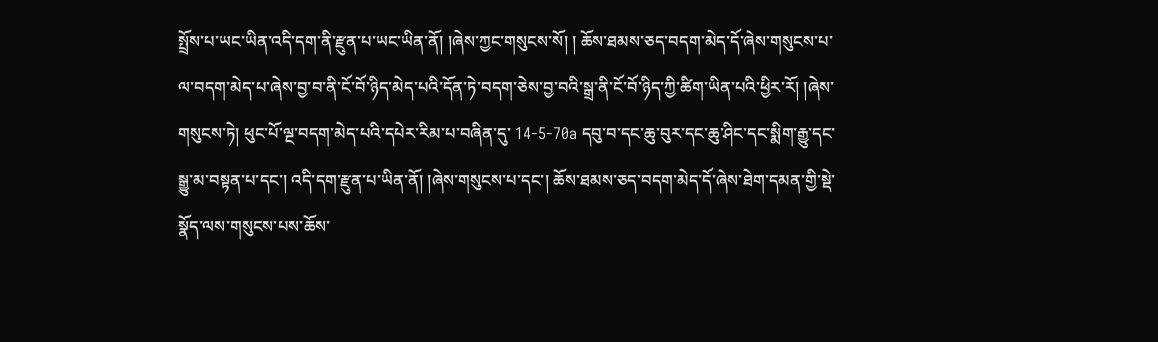སྤྲོས་པ་ཡང་ཡིན་འདི་དག་ནི་རྫུན་པ་ཡང་ཡིན་ནོ། །ཞེས་ཀྱང་གསུངས་སོ། ། ཆོས་ཐམས་ཅད་བདག་མེད་དོ་ཞེས་གསུངས་པ་ལ་བདག་མེད་པ་ཞེས་བྱ་བ་ནི་ངོ་བོ་ཉིད་མེད་པའི་དོན་ཏེ་བདག་ཅེས་བྱ་བའི་སྒྲ་ནི་ངོ་བོ་ཉིད་ཀྱི་ཚིག་ཡིན་པའི་ཕྱིར་རོ། །ཞེས་གསུངས་ཏེ། ཕུང་པོ་ལྔ་བདག་མེད་པའི་དཔེར་རིམ་པ་བཞིན་དུ་ 14-5-70a དབུ་བ་དང་ཆུ་བུར་དང་ཆུ་ཤིང་དང་སྨིག་རྒྱུ་དང་སྒྱུ་མ་བསྟན་པ་དང་། འདི་དག་རྫུན་པ་ཡིན་ནོ། །ཞེས་གསུངས་པ་དང་། ཆོས་ཐམས་ཅད་བདག་མེད་དོ་ཞེས་ཐེག་དམན་གྱི་སྡེ་སྣོད་ལས་གསུངས་པས་ཆོས་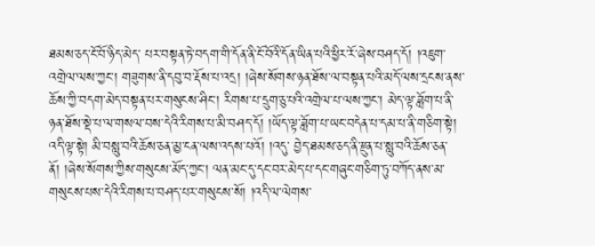ཐམས་ཅད་ངོ་བོ་ཉིད་མེད་ པར་བསྟན་ཏེ་བདག་གི་དོན་ནི་ངོ་བོའི་དོན་ཡིན་པའི་ཕྱིར་རོ་ཞེས་བཤད་དོ། །འཇུག་འགྲེལ་ལས་ཀྱང་། གཟུགས་ནི་དབུ་བ་རྡོས་པ་འདྲ། །ཞེས་སོགས་ཉན་ཐོས་ལ་བསྟན་པའི་མདོ་ལས་དྲངས་ནས་ཆོས་ཀྱི་བདག་མེད་བསྟན་པར་གསུངས་ཤིང་། རིགས་པ་དྲུག་ཅུ་པའི་འགྲེལ་པ་ལས་ཀྱང་། མེད་ལྟ་ཟློག་པ་ནི་ཉན་ཐོས་སྡེ་པ་ལ་གསལ་བས་དེའི་རིགས་པ་མི་བཤད་དོ། །ཡོད་ལྟ་ཟློག་པ་ཡང་བདེན་པ་དམ་པ་ནི་གཅིག་སྟེ། འདི་ལྟ་སྟེ། མི་བསླུ་བའི་ཆོས་ཅན་མྱ་ངན་ལས་འདས་པའོ། །འདུ་ བྱེད་ཐམས་ཅད་ནི་རྫུན་པ་སླུ་བའི་ཆོས་ཅན་ནོ། །ཞེས་སོགས་ཀྱིས་གསུངས་མོད་ཀྱང་། ལན་མང་དུ་དང་བར་མེད་པ་དང་གཞུང་གཅིག་ཏུ་བཀོད་ནས་མ་གསུངས་པས་དེའི་རིགས་པ་བཤད་པར་གསུངས་སོ། །འདི་ལ་ལེགས་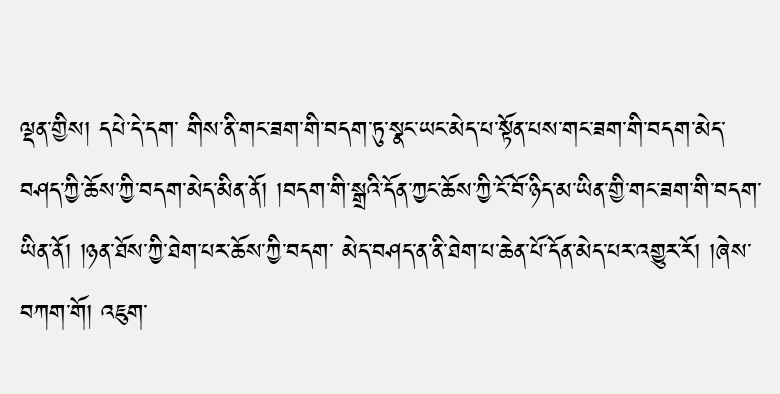ལྡན་གྱིས། དཔེ་དེ་དག་ གིས་ནི་གང་ཟག་གི་བདག་ཏུ་སྣང་ཡང་མེད་པ་སྟོན་པས་གང་ཟག་གི་བདག་མེད་བཤད་ཀྱི་ཆོས་ཀྱི་བདག་མེད་མིན་ནོ། །བདག་གི་སྒྲའི་དོན་ཀྱང་ཆོས་ཀྱི་ངོ་བོ་ཉིད་མ་ཡིན་གྱི་གང་ཟག་གི་བདག་ཡིན་ནོ། །ཉན་ཐོས་ཀྱི་ཐེག་པར་ཆོས་ཀྱི་བདག་ མེད་བཤད་ན་ནི་ཐེག་པ་ཆེན་པོ་དོན་མེད་པར་འགྱུར་རོ། །ཞེས་བཀག་གོ། འཇུག་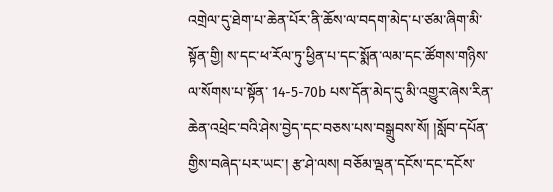འགྲེལ་དུ་ཐེག་པ་ཆེན་པོར་ནི་ཆོས་ལ་བདག་མེད་པ་ཙམ་ཞིག་མི་སྟོན་གྱི། ས་དང་ཕ་རོལ་ཏུ་ཕྱིན་པ་དང་སྨོན་ལམ་དང་ཚོགས་གཉིས་ལ་སོགས་པ་སྟོན་ 14-5-70b པས་དོན་མེད་དུ་མི་འགྱུར་ཞེས་རིན་ཆེན་འཕྲེང་བའི་ཤེས་བྱེད་དང་བཅས་པས་བསྒྲུབས་སོ། །སློབ་དཔོན་གྱིས་བཞེད་པར་ཡང་། རྩ་ཤེ་ལས། བཅོམ་ལྡན་དངོས་དང་དངོས་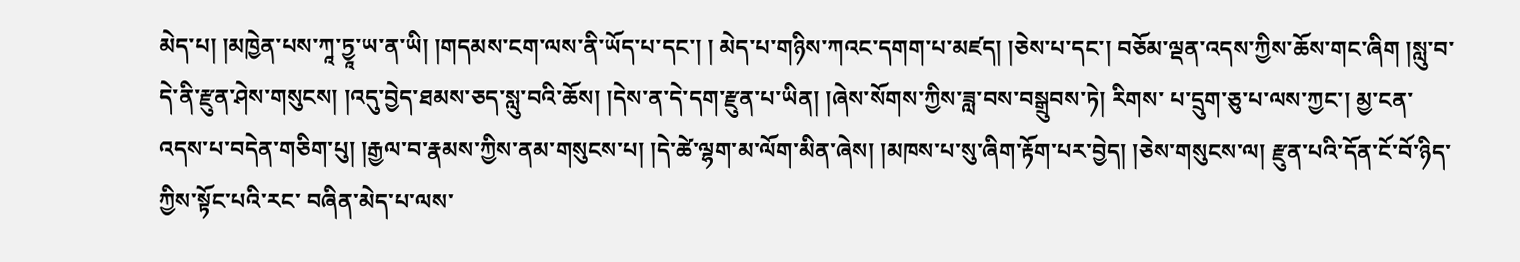མེད་པ། །མཁྱེན་པས་ཀཱ་ཏྱཱ་ཡ་ན་ཡི། །གདམས་ངག་ལས་ནི་ཡོད་པ་དང་། ། མེད་པ་གཉིས་ཀའང་དགག་པ་མཛད། །ཅེས་པ་དང་། བཅོམ་ལྡན་འདས་ཀྱིས་ཆོས་གང་ཞིག །སླུ་བ་དེ་ནི་རྫུན་ཤེས་གསུངས། །འདུ་བྱེད་ཐམས་ཅད་སླུ་བའི་ཆོས། །དེས་ན་དེ་དག་རྫུན་པ་ཡིན། །ཞེས་སོགས་ཀྱིས་ཟླ་བས་བསྒྲུབས་ཏེ། རིགས་ པ་དྲུག་ཅུ་པ་ལས་ཀྱང་། མྱ་ངན་འདས་པ་བདེན་གཅིག་པུ། །རྒྱལ་བ་རྣམས་ཀྱིས་ནམ་གསུངས་པ། །དེ་ཚེ་ལྷག་མ་ལོག་མིན་ཞེས། །མཁས་པ་སུ་ཞིག་རྟོག་པར་བྱེད། །ཅེས་གསུངས་ལ། རྫུན་པའི་དོན་ངོ་བོ་ཉིད་ཀྱིས་སྟོང་པའི་རང་ བཞིན་མེད་པ་ལས་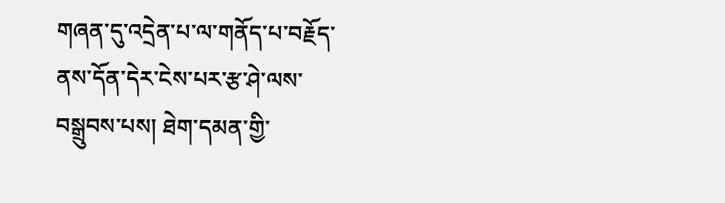གཞན་དུ་འདྲེན་པ་ལ་གནོད་པ་བརྗོད་ནས་དོན་དེར་ངེས་པར་རྩ་ཤེ་ལས་བསྒྲུབས་པས། ཐེག་དམན་གྱི་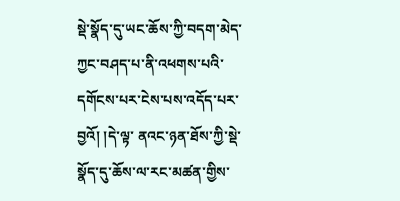སྡེ་སྣོད་དུ་ཡང་ཆོས་ཀྱི་བདག་མེད་ཀྱང་བཤད་པ་ནི་འཕགས་པའི་དགོངས་པར་ངེས་པས་འདོད་པར་བྱའོ། །དེ་ལྟ་ ནའང་ཉན་ཐོས་ཀྱི་སྡེ་སྣོད་དུ་ཆོས་ལ་རང་མཚན་གྱིས་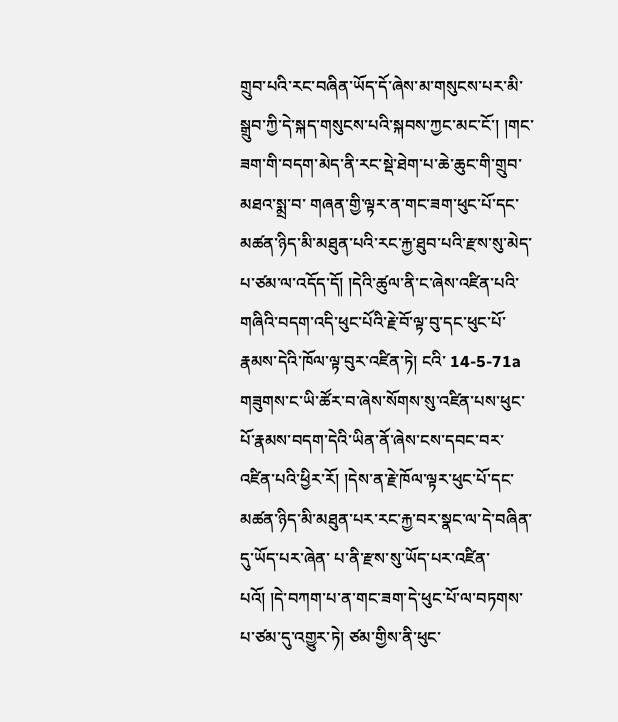གྲུབ་པའི་རང་བཞིན་ཡོད་དོ་ཞེས་མ་གསུངས་པར་མི་སྒྲུབ་ཀྱི་དེ་སྐད་གསུངས་པའི་སྐབས་ཀྱང་མང་ངོ་། །གང་ཟག་གི་བདག་མེད་ནི་རང་སྡེ་ཐེག་པ་ཆེ་ཆུང་གི་གྲུབ་མཐའ་སྨྲ་བ་ གཞན་གྱི་ལྟར་ན་གང་ཟག་ཕུང་པོ་དང་མཚན་ཉིད་མི་མཐུན་པའི་རང་རྐྱ་ཐུབ་པའི་རྫས་སུ་མེད་པ་ཙམ་ལ་འདོད་དོ། །དེའི་ཚུལ་ནི་ང་ཞེས་འཛིན་པའི་གཞིའི་བདག་འདི་ཕུང་པོའི་རྗེ་བོ་ལྟ་བུ་དང་ཕུང་པོ་རྣམས་དེའི་ཁོལ་ལྟ་བུར་འཛིན་ཏེ། ངའི་ 14-5-71a གཟུགས་ང་ཡི་ཚོར་བ་ཞེས་སོགས་སུ་འཛིན་པས་ཕུང་པོ་རྣམས་བདག་དེའི་ཡིན་ནོ་ཞེས་ངས་དབང་བར་འཛིན་པའི་ཕྱིར་རོ། །དེས་ན་རྗེ་ཁོལ་ལྟར་ཕུང་པོ་དང་མཚན་ཉིད་མི་མཐུན་པར་རང་རྐྱ་བར་སྣང་ལ་དེ་བཞིན་དུ་ཡོད་པར་ཞེན་ པ་ནི་རྫས་སུ་ཡོད་པར་འཛིན་པའོ། །དེ་བཀག་པ་ན་གང་ཟག་དེ་ཕུང་པོ་ལ་བཏགས་པ་ཙམ་དུ་འགྱུར་ཏེ། ཙམ་གྱིས་ནི་ཕུང་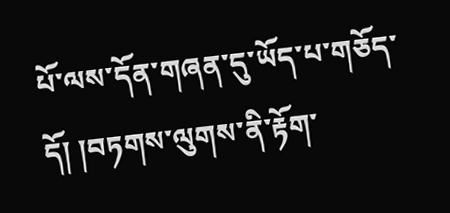པོ་ལས་དོན་གཞན་དུ་ཡོད་པ་གཅོད་དོ། །བཏགས་ལུགས་ནི་རྟོག་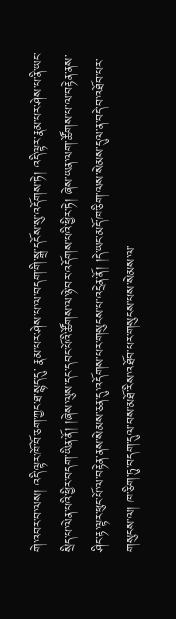གེ་འབར་བ་ལས། འདི་ལྟར་ཁོ་བོ་ཅག་ཀྱང་ཐ་སྙད་དུ་ རྣམ་པར་ཤེས་པ་ལ་བདག་གི་སྒྲ་དངོས་སུ་འདོགས་ཏེ། འདི་ལྟར་རྣམ་པར་ཤེས་པ་ནི་ཡང་སྲིད་པ་ལེན་པའི་ཕྱིར་བདག་ཡིན་ནོ། །ཞེས་ལུས་དང་དབང་པོའི་ཚོགས་ལ་ཉེ་བར་འདོགས་པའི་ཕྱིར་ཏེ། ཞེས་ཡན་ལག་ཚོགས་པ་ལ་བརྟེན་ནས་ ཤིང་རྟ་ལྟར་ཕུང་པོ་ལ་བརྟེན་ནས་སེམས་ཅན་དུ་འདོགས་པར་གསུངས་པ་འདྲེན་ནོ། །དེ་ཡང་མདོ་ཁ་ཅིག་ལས་སེམས་དུལ་ན་བདེ་བ་འཐོབ་པར་གསུངས་ལ། ཁ་ཅིག་ཏུ་བདག་དུལ་བས་མཐོ་རིས་འཐོབ་པར་གསུངས་པས་སེམས་ལ་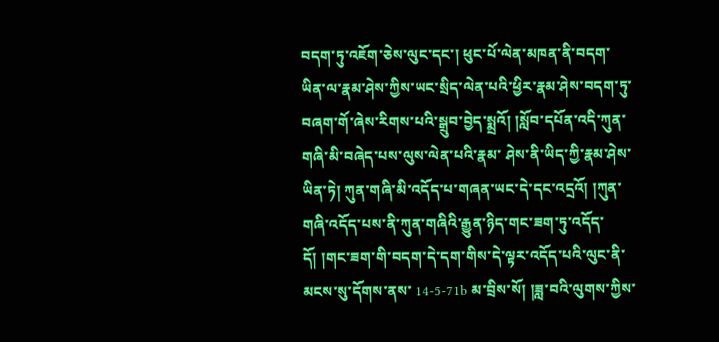བདག་ཏུ་འཇོག་ཅེས་ལུང་དང་། ཕུང་པོ་ལེན་མཁན་ནི་བདག་ཡིན་ལ་རྣམ་ཤེས་ཀྱིས་ཡང་སྲིད་ལེན་པའི་ཕྱིར་རྣམ་ཤེས་བདག་ཏུ་བཞག་གོ་ཞེས་རིགས་པའི་སྒྲུབ་བྱེད་སྨྲའོ། །སློབ་དཔོན་འདི་ཀུན་གཞི་མི་བཞེད་པས་ལུས་ལེན་པའི་རྣམ་ ཤེས་ནི་ཡིད་ཀྱི་རྣམ་ཤེས་ཡིན་ཏེ། ཀུན་གཞི་མི་འདོད་པ་གཞན་ཡང་དེ་དང་འདྲའོ། །ཀུན་གཞི་འདོད་པས་ནི་ཀུན་གཞིའི་རྒྱུན་ཉིད་གང་ཟག་ཏུ་འདོད་དོ། །གང་ཟག་གི་བདག་དེ་དག་གིས་དེ་ལྟར་འདོད་པའི་ལུང་ནི་མངས་སུ་དོགས་ནས་ 14-5-71b མ་བྲིས་སོ། །ཟླ་བའི་ལུགས་ཀྱིས་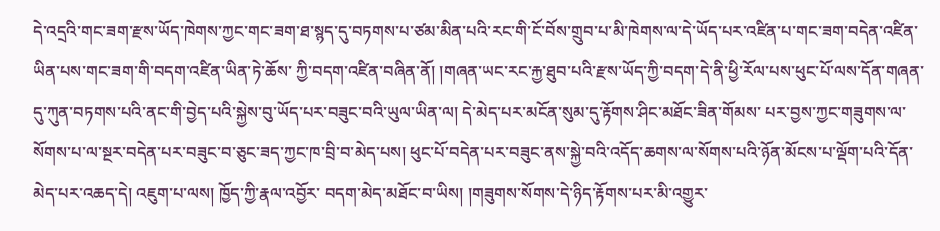དེ་འདྲའི་གང་ཟག་རྫས་ཡོད་ཁེགས་ཀྱང་གང་ཟག་ཐ་སྙད་དུ་བཏགས་པ་ཙམ་མིན་པའི་རང་གི་ངོ་བོས་གྲུབ་པ་མི་ཁེགས་ལ་དེ་ཡོད་པར་འཛིན་པ་གང་ཟག་བདེན་འཛིན་ཡིན་པས་གང་ཟག་གི་བདག་འཛིན་ཡིན་ཏེ་ཆོས་ ཀྱི་བདག་འཛིན་བཞིན་ནོ། །གཞན་ཡང་རང་རྐྱ་ཐུབ་པའི་རྫས་ཡོད་ཀྱི་བདག་དེ་ནི་ཕྱི་རོལ་པས་ཕུང་པོ་ལས་དོན་གཞན་དུ་ཀུན་བཏགས་པའི་ནང་གི་བྱེད་པའི་སྐྱེས་བུ་ཡོད་པར་བཟུང་བའི་ཡུལ་ཡིན་ལ། དེ་མེད་པར་མངོན་སུམ་དུ་རྟོགས་ཤིང་མཐོང་ཟིན་གོམས་ པར་བྱས་ཀྱང་གཟུགས་ལ་སོགས་པ་ལ་སྔར་བདེན་པར་བཟུང་བ་ཅུང་ཟད་ཀྱང་ཁ་བྲི་བ་མེད་པས། ཕུང་པོ་བདེན་པར་བཟུང་ནས་སྐྱེ་བའི་འདོད་ཆགས་ལ་སོགས་པའི་ཉོན་མོངས་པ་ལྡོག་པའི་དོན་མེད་པར་འཆད་དེ། འཇུག་པ་ལས། ཁྱོད་ཀྱི་རྣལ་འབྱོར་ བདག་མེད་མཐོང་བ་ཡིས། །གཟུགས་སོགས་དེ་ཉིད་རྟོགས་པར་མི་འགྱུར་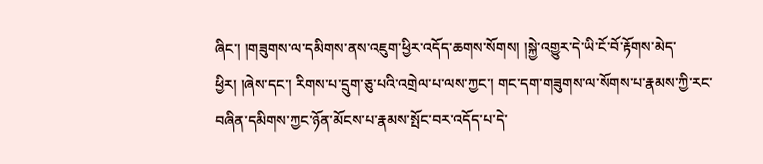ཞིང་། །གཟུགས་ལ་དམིགས་ནས་འཇུག་ཕྱིར་འདོད་ཆགས་སོགས། །སྐྱེ་འགྱུར་དེ་ཡི་ངོ་བོ་རྟོགས་མེད་ཕྱིར། །ཞེས་དང་། རིགས་པ་དྲུག་ཅུ་པའི་འགྲེལ་པ་ལས་ཀྱང་། གང་དག་གཟུགས་ལ་སོགས་པ་རྣམས་ཀྱི་རང་བཞིན་དམིགས་ཀྱང་ཉོན་མོངས་པ་རྣམས་སྤོང་བར་འདོད་པ་དེ་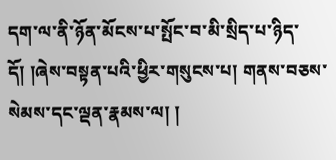དག་ལ་ནི་ཉོན་མོངས་པ་སྤོང་བ་མི་སྲིད་པ་ཉིད་དོ། །ཞེས་བསྟན་པའི་ཕྱིར་གསུངས་པ། གནས་བཅས་སེམས་དང་ལྡན་རྣམས་ལ། །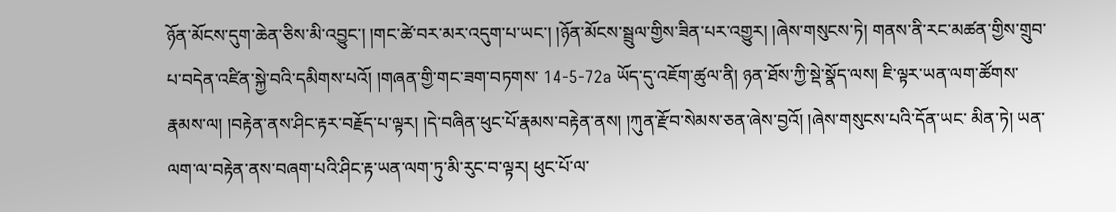ཉོན་མོངས་དུག་ཆེན་ཅིས་མི་འབྱུང་། །གང་ཚེ་བར་མར་འདུག་པ་ཡང་། །ཉོན་མོངས་སྦྲུལ་གྱིས་ཟིན་པར་འགྱུར། །ཞེས་གསུངས་ཏེ། གནས་ནི་རང་མཚན་གྱིས་གྲུབ་པ་བདེན་འཛིན་སྐྱེ་བའི་དམིགས་པའོ། །གཞན་གྱི་གང་ཟག་བཏགས་ 14-5-72a ཡོད་དུ་འཇོག་ཚུལ་ནི། ཉན་ཐོས་ཀྱི་སྡེ་སྣོད་ལས། ཇི་ལྟར་ཡན་ལག་ཚོགས་རྣམས་ལ། །བརྟེན་ནས་ཤིང་རྟར་བརྗོད་པ་ལྟར། །དེ་བཞིན་ཕུང་པོ་རྣམས་བརྟེན་ནས། །ཀུན་རྫོབ་སེམས་ཅན་ཞེས་བྱའོ། །ཞེས་གསུངས་པའི་དོན་ཡང་ མིན་ཏེ། ཡན་ལག་ལ་བརྟེན་ནས་བཞག་པའི་ཤིང་རྟ་ཡན་ལག་ཏུ་མི་རུང་བ་ལྟར། ཕུང་པོ་ལ་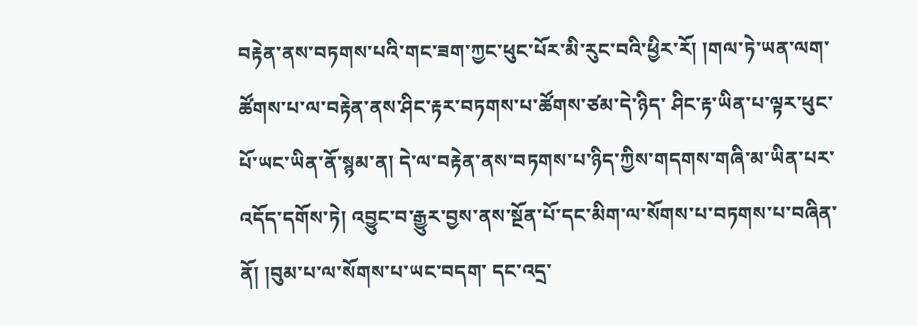བརྟེན་ནས་བཏགས་པའི་གང་ཟག་ཀྱང་ཕུང་པོར་མི་རུང་བའི་ཕྱིར་རོ། །གལ་ཏེ་ཡན་ལག་ཚོགས་པ་ལ་བརྟེན་ནས་ཤིང་རྟར་བཏགས་པ་ཚོགས་ཙམ་དེ་ཉིད་ ཤིང་རྟ་ཡིན་པ་ལྟར་ཕུང་པོ་ཡང་ཡིན་ནོ་སྙམ་ན། དེ་ལ་བརྟེན་ནས་བཏགས་པ་ཉིད་ཀྱིས་གདགས་གཞི་མ་ཡིན་པར་འདོད་དགོས་ཏེ། འབྱུང་བ་རྒྱུར་བྱས་ནས་སྔོན་པོ་དང་མིག་ལ་སོགས་པ་བཏགས་པ་བཞིན་ནོ། །བུམ་པ་ལ་སོགས་པ་ཡང་བདག་ དང་འདྲ་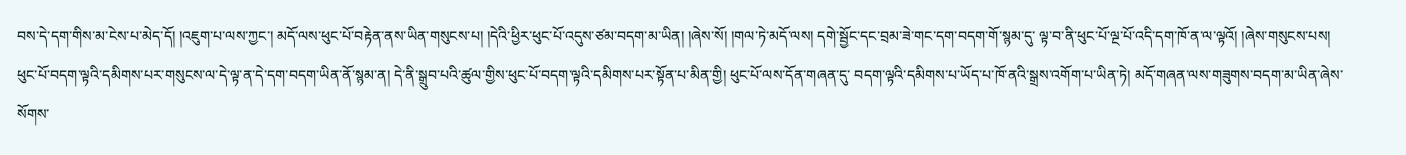བས་དེ་དག་གིས་མ་ངེས་པ་མེད་དོ། །འཇུག་པ་ལས་ཀྱང་། མདོ་ལས་ཕུང་པོ་བརྟེན་ནས་ཡིན་གསུངས་པ། །དེའི་ཕྱིར་ཕུང་པོ་འདུས་ཙམ་བདག་མ་ཡིན། །ཞེས་སོ། །གལ་ཏེ་མདོ་ལས། དགེ་སྦྱོང་དང་བྲམ་ཟེ་གང་དག་བདག་གོ་སྙམ་དུ་ ལྟ་བ་ནི་ཕུང་པོ་ལྔ་པོ་འདི་དག་ཁོ་ན་ལ་ལྟའོ། །ཞེས་གསུངས་པས། ཕུང་པོ་བདག་ལྟའི་དམིགས་པར་གསུངས་ལ་དེ་ལྟ་ན་དེ་དག་བདག་ཡིན་ནོ་སྙམ་ན། དེ་ནི་སྒྲུབ་པའི་ཚུལ་གྱིས་ཕུང་པོ་བདག་ལྟའི་དམིགས་པར་སྟོན་པ་མིན་གྱི། ཕུང་པོ་ལས་དོན་གཞན་དུ་ བདག་ལྟའི་དམིགས་པ་ཡོད་པ་ཁོ་ནའི་སྒྲས་འགོག་པ་ཡིན་ཏེ། མདོ་གཞན་ལས་གཟུགས་བདག་མ་ཡིན་ཞེས་སོགས་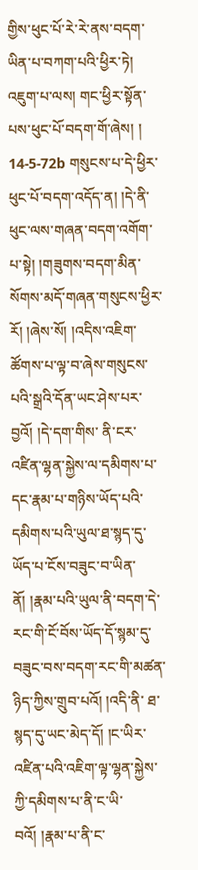གྱིས་ཕུང་པོ་རེ་རེ་ནས་བདག་ཡིན་པ་བཀག་པའི་ཕྱིར་ཏེ། འཇུག་པ་ལས། གང་ཕྱིར་སྟོན་པས་ཕུང་པོ་བདག་གོ་ཞེས། ། 14-5-72b གསུངས་པ་དེ་ཕྱིར་ཕུང་པོ་བདག་འདོད་ན། །དེ་ནི་ཕུང་ལས་གཞན་བདག་འགོག་པ་སྟེ། །གཟུགས་བདག་མིན་སོགས་མདོ་གཞན་གསུངས་ཕྱིར་རོ། །ཞེས་སོ། །འདིས་འཇིག་ཚོགས་པ་ལྟ་བ་ཞེས་གསུངས་པའི་སྒྲའི་དོན་ཡང་ཤེས་པར་བྱའོ། །དེ་དག་གིས་ ནི་ངར་འཛིན་ལྷན་སྐྱེས་ལ་དམིགས་པ་དང་རྣམ་པ་གཉིས་ཡོད་པའི་དམིགས་པའི་ཡུལ་ཐ་སྙད་དུ་ཡོད་པ་ངོས་བཟུང་བ་ཡིན་ནོ། །རྣམ་པའི་ཡུལ་ནི་བདག་དེ་རང་གི་ངོ་བོས་ཡོད་དོ་སྙམ་དུ་བཟུང་བས་བདག་རང་གི་མཚན་ཉིད་ཀྱིས་གྲུབ་པའོ། །འདི་ནི་ ཐ་སྙད་དུ་ཡང་མེད་དོ། །ང་ཡིར་འཛིན་པའི་འཇིག་ལྟ་ལྷན་སྐྱེས་ཀྱི་དམིགས་པ་ནི་ང་ཡི་བའོ། །རྣམ་པ་ནི་ང་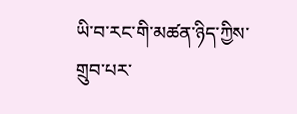ཡི་བ་རང་གི་མཚན་ཉིད་ཀྱིས་གྲུབ་པར་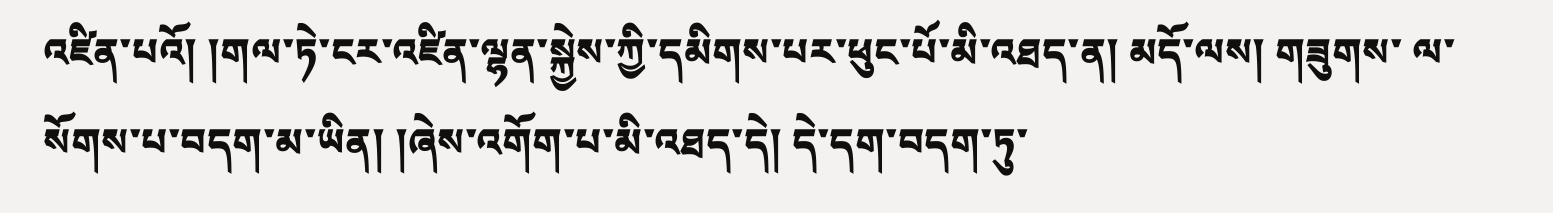འཛིན་པའོ། །གལ་ཏེ་ངར་འཛིན་ལྷན་སྐྱེས་ཀྱི་དམིགས་པར་ཕུང་པོ་མི་འཐད་ན། མདོ་ལས། གཟུགས་ ལ་སོགས་པ་བདག་མ་ཡིན། །ཞེས་འགོག་པ་མི་འཐད་དེ། དེ་དག་བདག་ཏུ་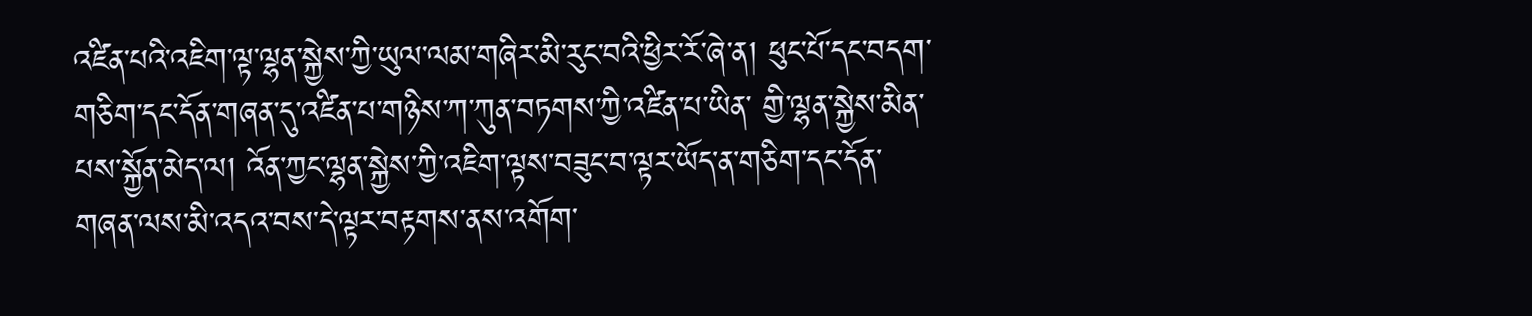འཛིན་པའི་འཇིག་ལྟ་ལྷན་སྐྱེས་ཀྱི་ཡུལ་ལམ་གཞིར་མི་རུང་བའི་ཕྱིར་རོ་ཞེ་ན། ཕུང་པོ་དང་བདག་གཅིག་དང་དོན་གཞན་དུ་འཛིན་པ་གཉིས་ཀ་ཀུན་བཏགས་ཀྱི་འཛིན་པ་ཡིན་ གྱི་ལྷན་སྐྱེས་མིན་པས་སྐྱོན་མེད་ལ། འོན་ཀྱང་ལྷན་སྐྱེས་ཀྱི་འཇིག་ལྟས་བཟུང་བ་ལྟར་ཡོད་ན་གཅིག་དང་དོན་གཞན་ལས་མི་འདའ་བས་དེ་ལྟར་བརྟགས་ནས་འགོག་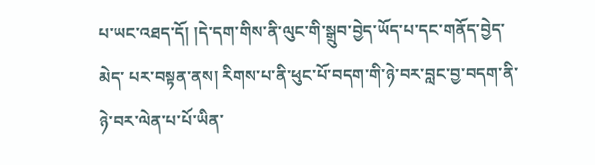པ་ཡང་འཐད་དོ། །དེ་དག་གིས་ནི་ལུང་གི་སྒྲུབ་བྱེད་ཡོད་པ་དང་གནོད་བྱེད་མེད་ པར་བསྟན་ནས། རིགས་པ་ནི་ཕུང་པོ་བདག་གི་ཉེ་བར་བླང་བྱ་བདག་ནི་ཉེ་བར་ལེན་པ་པོ་ཡིན་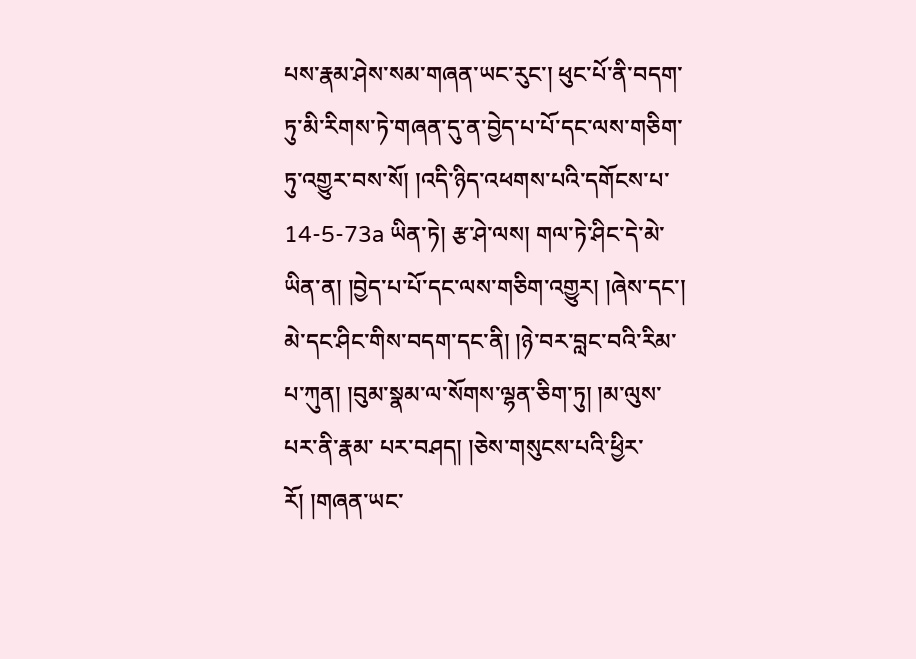པས་རྣམ་ཤེས་སམ་གཞན་ཡང་རུང་། ཕུང་པོ་ནི་བདག་ཏུ་མི་རིགས་ཏེ་གཞན་དུ་ན་བྱེད་པ་པོ་དང་ལས་གཅིག་ཏུ་འགྱུར་བས་སོ། །འདི་ཉིད་འཕགས་པའི་དགོངས་པ་ 14-5-73a ཡིན་ཏེ། རྩ་ཤེ་ལས། གལ་ཏེ་ཤིང་དེ་མེ་ཡིན་ན། །བྱེད་པ་པོ་དང་ལས་གཅིག་འགྱུར། །ཞེས་དང་། མེ་དང་ཤིང་གིས་བདག་དང་ནི། །ཉེ་བར་བླང་བའི་རིམ་པ་ཀུན། །བུམ་སྣམ་ལ་སོགས་ལྷན་ཅིག་ཏུ། །མ་ལུས་པར་ནི་རྣམ་ པར་བཤད། །ཅེས་གསུངས་པའི་ཕྱིར་རོ། །གཞན་ཡང་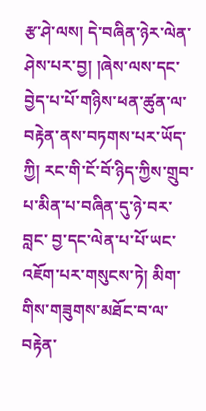རྩ་ཤེ་ལས། དེ་བཞིན་ཉེར་ལེན་ཤེས་པར་བྱ། །ཞེས་ལས་དང་བྱེད་པ་པོ་གཉིས་ཕན་ཚུན་ལ་བརྟེན་ནས་བཏགས་པར་ཡོད་ཀྱི། རང་གི་ངོ་བོ་ཉིད་ཀྱིས་གྲུབ་པ་མིན་པ་བཞིན་དུ་ཉེ་བར་བླང་ བྱ་དང་ལེན་པ་པོ་ཡང་འཇོག་པར་གསུངས་ཏེ། མིག་གིས་གཟུགས་མཐོང་བ་ལ་བརྟེན་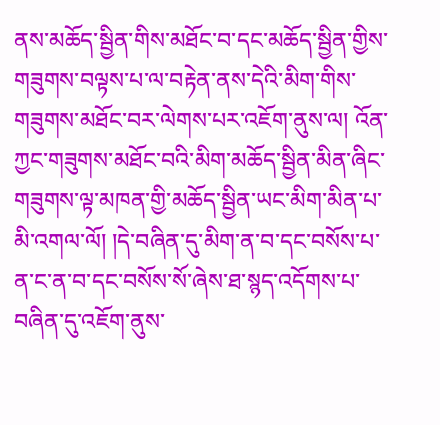ནས་མཆོད་སྦྱིན་གིས་མཐོང་བ་དང་མཆོད་སྦྱིན་གྱིས་གཟུགས་བལྟས་པ་ལ་བརྟེན་ནས་དེའི་མིག་གིས་གཟུགས་མཐོང་བར་ལེགས་པར་འཇོག་ནུས་ལ། འོན་ཀྱང་གཟུགས་མཐོང་བའི་མིག་མཆོད་སྦྱིན་མིན་ཞིང་གཟུགས་ལྟ་མཁན་གྱི་མཆོད་སྦྱིན་ཡང་མིག་མིན་པ་མི་འགལ་ལོ། །དེ་བཞིན་དུ་མིག་ན་བ་དང་བསོས་པ་ན་ང་ན་བ་དང་བསོས་སོ་ཞེས་ཐ་སྙད་འདོགས་པ་བཞིན་དུ་འཇོག་ནུས་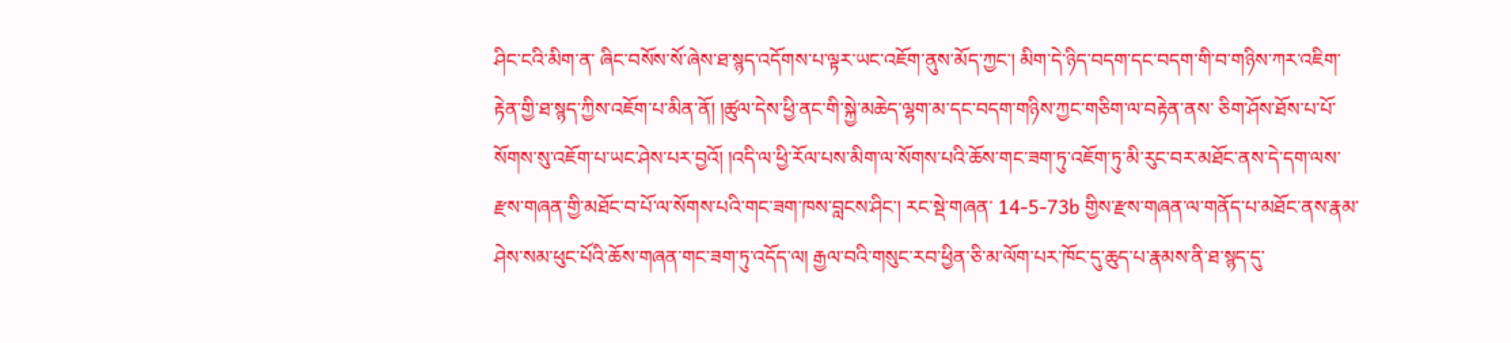ཤིང་ངའི་མིག་ན་ ཞིང་བསོས་སོ་ཞེས་ཐ་སྙད་འདོགས་པ་ལྟར་ཡང་འཇོག་ནུས་མོད་ཀྱང་། མིག་དེ་ཉིད་བདག་དང་བདག་གི་བ་གཉིས་ཀར་འཇིག་རྟེན་གྱི་ཐ་སྙད་ཀྱིས་འཇོག་པ་མིན་ནོ། །ཚུལ་དེས་ཕྱི་ནང་གི་སྐྱེ་མཆེད་ལྷག་མ་དང་བདག་གཉིས་ཀྱང་གཅིག་ལ་བརྟེན་ནས་ ཅིག་ཤོས་ཐོས་པ་པོ་སོགས་སུ་འཇོག་པ་ཡང་ཤེས་པར་བྱའོ། །འདི་ལ་ཕྱི་རོལ་པས་མིག་ལ་སོགས་པའི་ཆོས་གང་ཟག་ཏུ་འཇོག་ཏུ་མི་རུང་བར་མཐོང་ནས་དེ་དག་ལས་རྫས་གཞན་གྱི་མཐོང་བ་པོ་ལ་སོགས་པའི་གང་ཟག་ཁས་བླངས་ཤིང་། རང་སྡེ་གཞན་ 14-5-73b གྱིས་རྫས་གཞན་ལ་གནོད་པ་མཐོང་ནས་རྣམ་ཤེས་སམ་ཕུང་པོའི་ཆོས་གཞན་གང་ཟག་ཏུ་འདོད་ལ། རྒྱལ་བའི་གསུང་རབ་ཕྱིན་ཅི་མ་ལོག་པར་ཁོང་དུ་ཆུད་པ་རྣམས་ནི་ཐ་སྙད་དུ་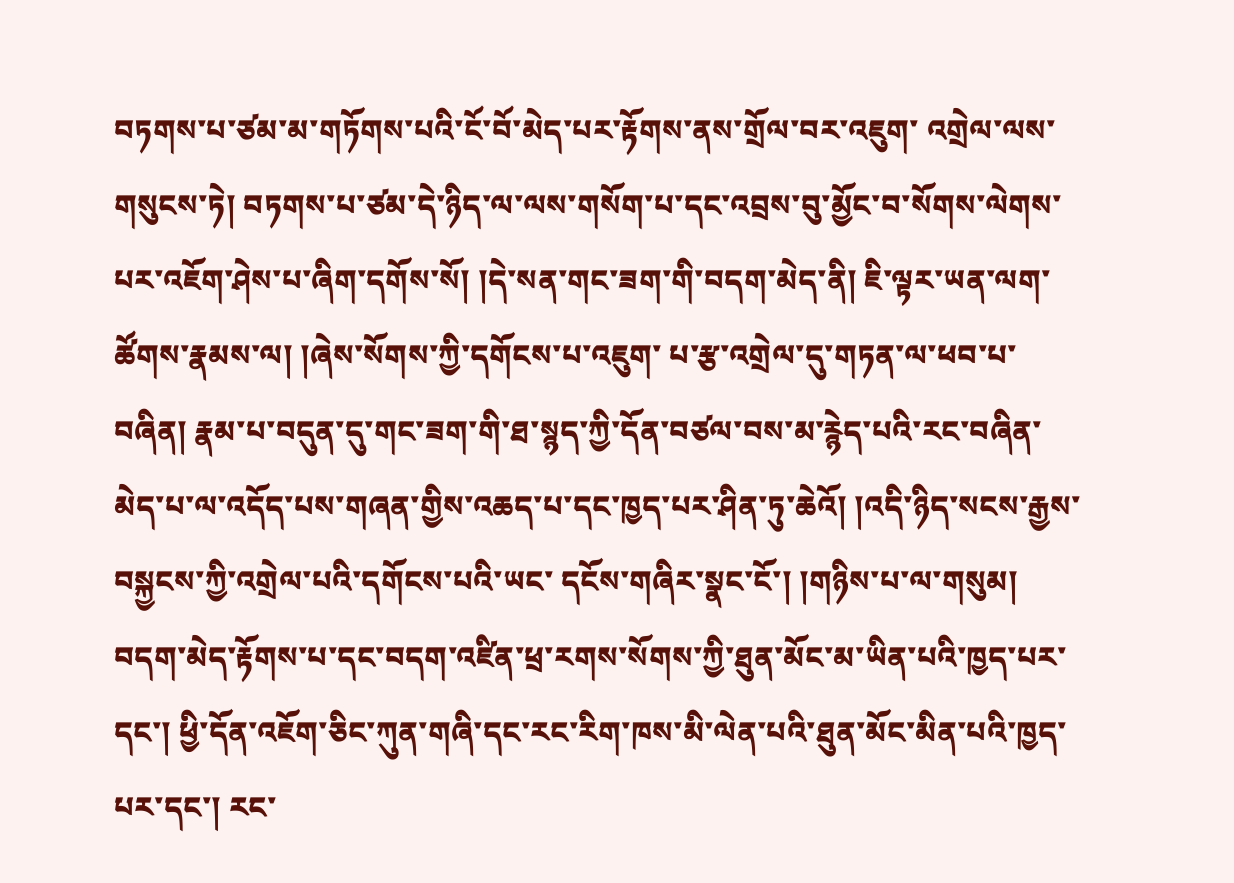བཏགས་པ་ཙམ་མ་གཏོགས་པའི་ངོ་བོ་མེད་པར་རྟོགས་ནས་གྲོལ་བར་འཇུག་ འགྲེལ་ལས་གསུངས་ཏེ། བཏགས་པ་ཙམ་དེ་ཉིད་ལ་ལས་གསོག་པ་དང་འབྲས་བུ་མྱོང་བ་སོགས་ལེགས་པར་འཇོག་ཤེས་པ་ཞིག་དགོས་སོ། །དེ་སན་གང་ཟག་གི་བདག་མེད་ནི། ཇི་ལྟར་ཡན་ལག་ཚོགས་རྣམས་ལ། །ཞེས་སོགས་ཀྱི་དགོངས་པ་འཇུག་ པ་རྩ་འགྲེལ་དུ་གཏན་ལ་ཕབ་པ་བཞིན། རྣམ་པ་བདུན་དུ་གང་ཟག་གི་ཐ་སྙད་ཀྱི་དོན་བཙལ་བས་མ་རྙེད་པའི་རང་བཞིན་མེད་པ་ལ་འདོད་པས་གཞན་གྱིས་འཆད་པ་དང་ཁྱད་པར་ཤིན་ཏུ་ཆེའོ། །འདི་ཉིད་སངས་རྒྱས་བསྐྱངས་ཀྱི་འགྲེལ་པའི་དགོངས་པའི་ཡང་ དངོས་གཞིར་སྣང་ངོ་། །གཉིས་པ་ལ་གསུམ། བདག་མེད་རྟོགས་པ་དང་བདག་འཛིན་ཕྲ་རགས་སོགས་ཀྱི་ཐུན་མོང་མ་ཡིན་པའི་ཁྱད་པར་དང་། ཕྱི་དོན་འཇོག་ཅིང་ཀུན་གཞི་དང་རང་རིག་ཁས་མི་ལེན་པའི་ཐུན་མོང་མིན་པའི་ཁྱད་པར་དང་། རང་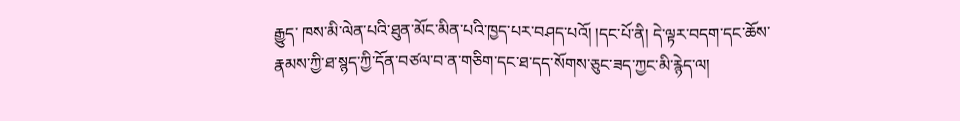རྒྱུད་ ཁས་མི་ལེན་པའི་ཐུན་མོང་མིན་པའི་ཁྱད་པར་བཤད་པའོ། །དང་པོ་ནི། དེ་ལྟར་བདག་དང་ཆོས་རྣམས་ཀྱི་ཐ་སྙད་ཀྱི་དོན་བཙལ་བ་ན་གཅིག་དང་ཐ་དད་སོགས་ཅུང་ཟད་ཀྱང་མི་རྙེད་ལ།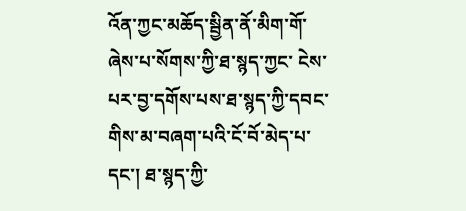འོན་ཀྱང་མཆོད་སྦྱིན་ནོ་མིག་གོ་ཞེས་པ་སོགས་ཀྱི་ཐ་སྙད་ཀྱང་ ངེས་པར་བྱ་དགོས་པས་ཐ་སྙད་ཀྱི་དབང་གིས་མ་བཞག་པའི་ངོ་བོ་མེད་པ་དང་། ཐ་སྙད་ཀྱི་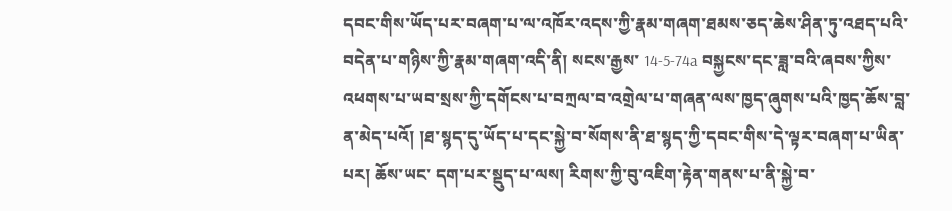དབང་གིས་ཡོད་པར་བཞག་པ་ལ་འཁོར་འདས་ཀྱི་རྣམ་གཞག་ཐམས་ཅད་ཆེས་ཤིན་ཏུ་འཐད་པའི་བདེན་པ་གཉིས་ཀྱི་རྣམ་གཞག་འདི་ནི། སངས་རྒྱས་ 14-5-74a བསྐྱངས་དང་ཟླ་བའི་ཞབས་ཀྱིས་འཕགས་པ་ཡབ་སྲས་ཀྱི་དགོངས་པ་བཀྲལ་བ་འགྲེལ་པ་གཞན་ལས་ཁྱད་ཞུགས་པའི་ཁྱད་ཆོས་བླ་ན་མེད་པའོ། །ཐ་སྙད་དུ་ཡོད་པ་དང་སྐྱེ་བ་སོགས་ནི་ཐ་སྙད་ཀྱི་དབང་གིས་དེ་ལྟར་བཞག་པ་ཡིན་པར། ཆོས་ཡང་ དག་པར་སྡུད་པ་ལས། རིགས་ཀྱི་བུ་འཇིག་རྟེན་གནས་པ་ནི་སྐྱེ་བ་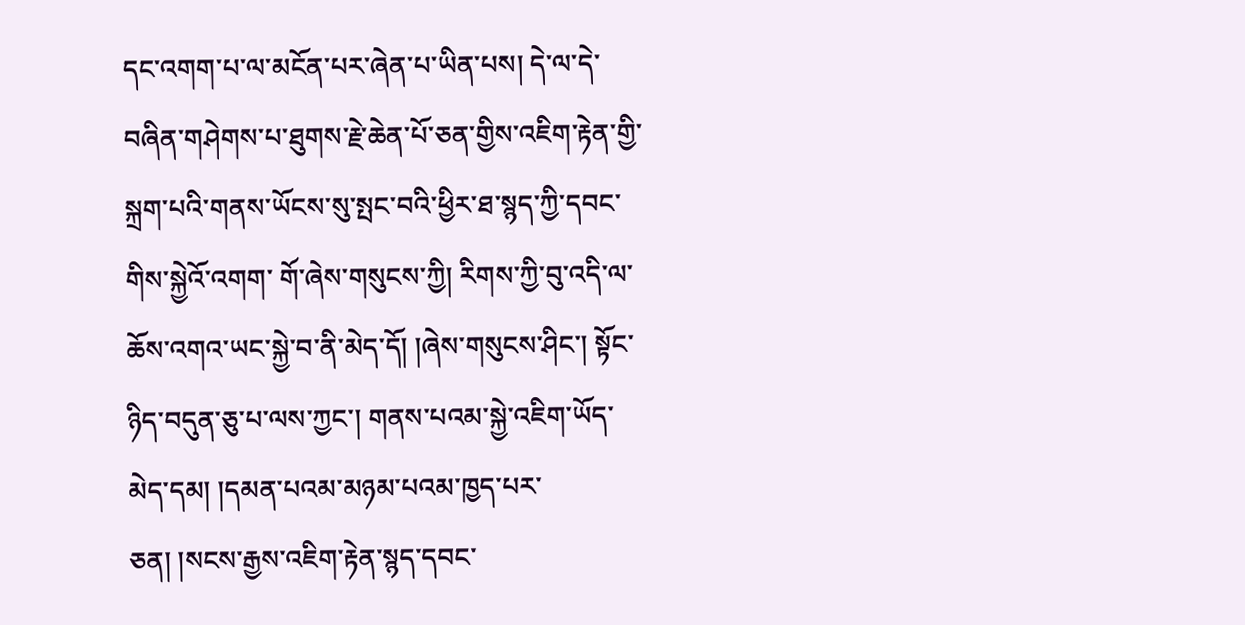དང་འགག་པ་ལ་མངོན་པར་ཞེན་པ་ཡིན་པས། དེ་ལ་དེ་བཞིན་གཤེགས་པ་ཐུགས་རྗེ་ཆེན་པོ་ཅན་གྱིས་འཇིག་རྟེན་གྱི་སྐྲག་པའི་གནས་ཡོངས་སུ་སྤང་བའི་ཕྱིར་ཐ་སྙད་ཀྱི་དབང་གིས་སྐྱེའོ་འགག་ གོ་ཞེས་གསུངས་ཀྱི། རིགས་ཀྱི་བུ་འདི་ལ་ཆོས་འགའ་ཡང་སྐྱེ་བ་ནི་མེད་དོ། །ཞེས་གསུངས་ཤིང་། སྟོང་ཉིད་བདུན་ཅུ་པ་ལས་ཀྱང་། གནས་པའམ་སྐྱེ་འཇིག་ཡོད་མེད་དམ། །དམན་པའམ་མཉམ་པའམ་ཁྱད་པར་ཅན། །སངས་རྒྱས་འཇིག་རྟེན་སྙད་དབང་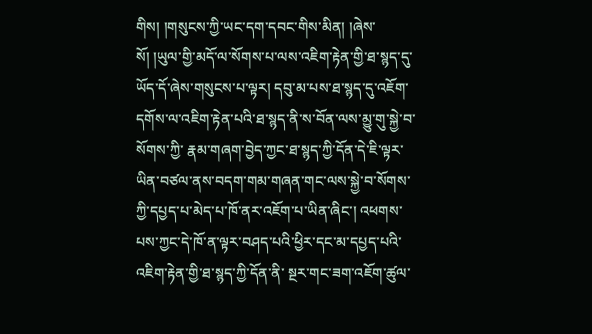གིས། །གསུངས་ཀྱི་ཡང་དག་དབང་གིས་མིན། །ཞེས་སོ། །ཡུལ་གྱི་མདོ་ལ་སོགས་པ་ལས་འཇིག་རྟེན་གྱི་ཐ་སྙད་དུ་ཡོད་དོ་ཞེས་གསུངས་པ་ལྟར། དབུ་མ་པས་ཐ་སྙད་དུ་འཇོག་དགོས་ལ་འཇིག་རྟེན་པའི་ཐ་སྙད་ནི་ས་བོན་ལས་མྱུ་གུ་སྐྱེ་བ་སོགས་ཀྱི་ རྣམ་གཞག་བྱེད་ཀྱང་ཐ་སྙད་ཀྱི་དོན་དེ་ཇི་ལྟར་ཡིན་བཙལ་ནས་བདག་གམ་གཞན་གང་ལས་སྐྱེ་བ་སོགས་ཀྱི་དཔྱད་པ་མེད་པ་ཁོ་ནར་འཇོག་པ་ཡིན་ཞིང་། འཕགས་པས་ཀྱང་དེ་ཁོ་ན་ལྟར་བཤད་པའི་ཕྱིར་དང་མ་དཔྱད་པའི་འཇིག་རྟེན་གྱི་ཐ་སྙད་ཀྱི་དོན་ནི་ སྔར་གང་ཟག་འཇོག་ཚུལ་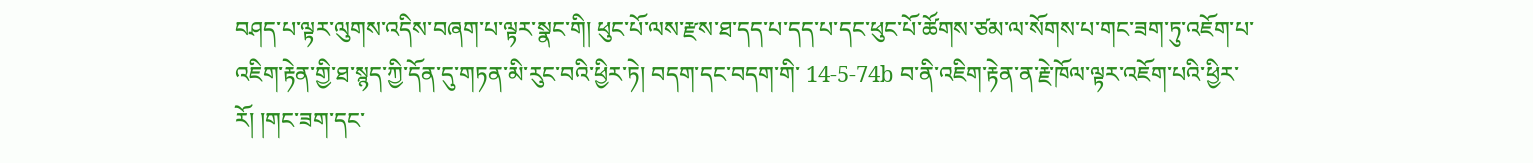བཤད་པ་ལྟར་ལུགས་འདིས་བཞག་པ་ལྟར་སྣང་གི། ཕུང་པོ་ལས་རྫས་ཐ་དད་པ་དད་པ་དང་ཕུང་པོ་ཚོགས་ཙམ་ལ་སོགས་པ་གང་ཟག་ཏུ་འཇོག་པ་འཇིག་རྟེན་གྱི་ཐ་སྙད་ཀྱི་དོན་དུ་གཏན་མི་རུང་བའི་ཕྱིར་ཏེ། བདག་དང་བདག་གི་ 14-5-74b བ་ནི་འཇིག་རྟེན་ན་རྗེ་ཁོལ་ལྟར་འཇོག་པའི་ཕྱིར་རོ། །གང་ཟག་དང་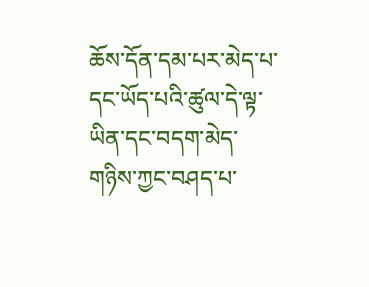ཆོས་དོན་དམ་པར་མེད་པ་དང་ཡོད་པའི་ཚུལ་དེ་ལྟ་ཡིན་དང་བདག་མེད་གཉིས་ཀྱང་བཤད་པ་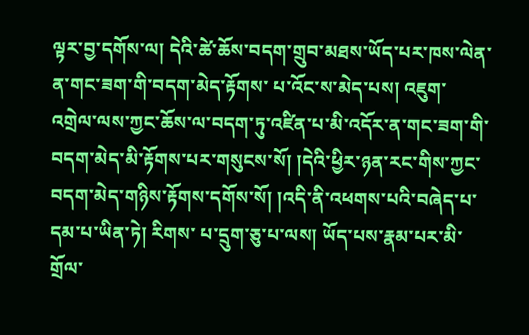ལྟར་བྱ་དགོས་ལ། དེའི་ཚེ་ཆོས་བདག་གྲུབ་མཐས་ཡོད་པར་ཁས་ལེན་ན་གང་ཟག་གི་བདག་མེད་རྟོགས་ པ་འོང་ས་མེད་པས། འཇུག་འགྲེལ་ལས་ཀྱང་ཆོས་ལ་བདག་ཏུ་འཛིན་པ་མི་འདོར་ན་གང་ཟག་གི་བདག་མེད་མི་རྟོགས་པར་གསུངས་སོ། །དེའི་ཕྱིར་ཉན་རང་གིས་ཀྱང་བདག་མེད་གཉིས་རྟོགས་དགོས་སོ། །འདི་ནི་འཕགས་པའི་བཞེད་པ་དམ་པ་ཡིན་ཏེ། རིགས་ པ་དྲུག་ཅུ་པ་ལས། ཡོད་པས་རྣམ་པར་མི་གྲོལ་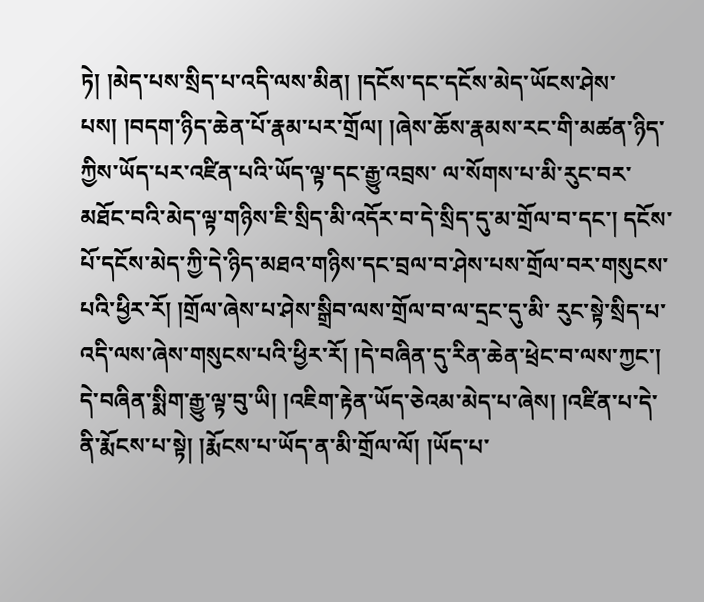ཏེ། །མེད་པས་སྲིད་པ་འདི་ལས་མིན། །དངོས་དང་དངོས་མེད་ཡོངས་ཤེས་པས། །བདག་ཉིད་ཆེན་པོ་རྣམ་པར་གྲོལ། །ཞེས་ཆོས་རྣམས་རང་གི་མཚན་ཉིད་ཀྱིས་ཡོད་པར་འཛིན་པའི་ཡོད་ལྟ་དང་རྒྱུ་འབྲས་ ལ་སོགས་པ་མི་རུང་བར་མཐོང་བའི་མེད་ལྟ་གཉིས་ཇི་སྲིད་མི་འདོར་བ་དེ་སྲིད་དུ་མ་གྲོལ་བ་དང་། དངོས་པོ་དངོས་མེད་ཀྱི་དེ་ཉིད་མཐའ་གཉིས་དང་བྲལ་བ་ཤེས་པས་གྲོལ་བར་གསུངས་པའི་ཕྱིར་རོ། །གྲོལ་ཞེས་པ་ཤེས་སྒྲིབ་ལས་གྲོལ་བ་ལ་དྲང་དུ་མི་ རུང་སྟེ་སྲིད་པ་འདི་ལས་ཞེས་གསུངས་པའི་ཕྱིར་རོ། །དེ་བཞིན་དུ་རིན་ཆེན་ཕྲེང་བ་ལས་ཀྱང་། དེ་བཞིན་སྨིག་རྒྱུ་ལྟ་བུ་ཡི། །འཇིག་རྟེན་ཡོད་ཅེའམ་མེད་པ་ཞེས། །འཛིན་པ་དེ་ནི་རྨོངས་པ་སྟེ། །རྨོངས་པ་ཡོད་ན་མི་གྲོལ་ལོ། །ཡོད་པ་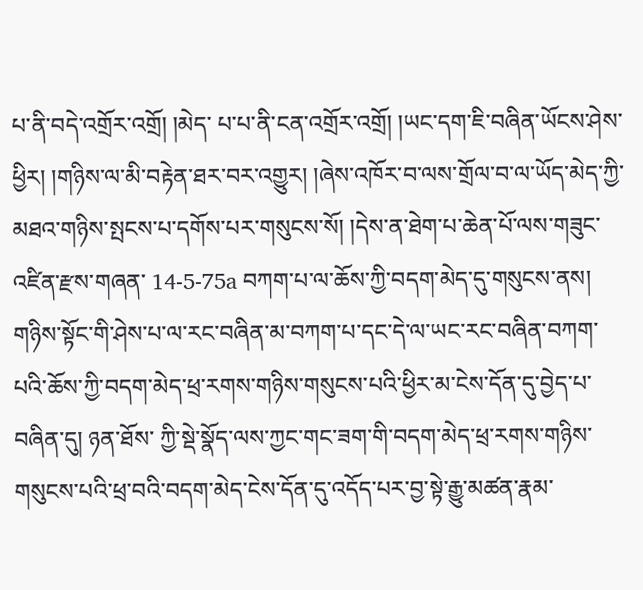པ་ནི་བདེ་འགྲོར་འགྲོ། །མེད་ པ་པ་ནི་ངན་འགྲོར་འགྲོ། །ཡང་དག་ཇི་བཞིན་ཡོངས་ཤེས་ཕྱིར། །གཉིས་ལ་མི་བརྟེན་ཐར་བར་འགྱུར། །ཞེས་འཁོར་བ་ལས་གྲོལ་བ་ལ་ཡོད་མེད་ཀྱི་མཐའ་གཉིས་སྤངས་པ་དགོས་པར་གསུངས་སོ། །དེས་ན་ཐེག་པ་ཆེན་པོ་ལས་གཟུང་འཛིན་རྫས་གཞན་ 14-5-75a བཀག་པ་ལ་ཆོས་ཀྱི་བདག་མེད་དུ་གསུངས་ནས། གཉིས་སྟོང་གི་ཤེས་པ་ལ་རང་བཞིན་མ་བཀག་པ་དང་དེ་ལ་ཡང་རང་བཞིན་བཀག་པའི་ཆོས་ཀྱི་བདག་མེད་ཕྲ་རགས་གཉིས་གསུངས་པའི་ཕྱིར་མ་ངེས་དོན་དུ་བྱེད་པ་བཞིན་དུ། ཉན་ཐོས་ ཀྱི་སྡེ་སྣོད་ལས་ཀྱང་གང་ཟག་གི་བདག་མེད་ཕྲ་རགས་གཉིས་གསུངས་པའི་ཕྲ་བའི་བདག་མེད་ངེས་དོན་དུ་འདོད་པར་བྱ་སྟེ་རྒྱུ་མཚན་རྣམ་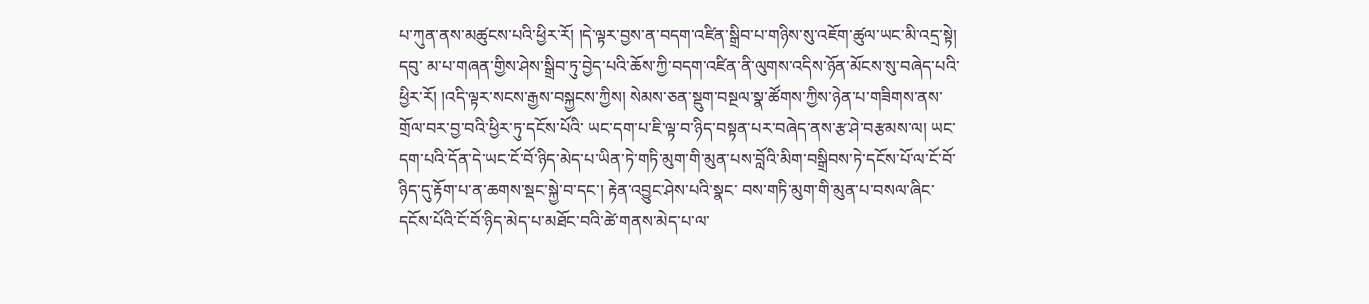པ་ཀུན་ནས་མཚུངས་པའི་ཕྱིར་རོ། །དེ་ལྟར་བྱས་ན་བདག་འཛིན་སྒྲིབ་པ་གཉིས་སུ་འཇོག་ཚུལ་ཡང་མི་འདྲ་སྟེ། དབུ་ མ་པ་གཞན་གྱིས་ཤེས་སྒྲིབ་ཏུ་བྱེད་པའི་ཆོས་ཀྱི་བདག་འཛིན་ནི་ལུགས་འདིས་ཉོན་མོངས་སུ་བཞེད་པའི་ཕྱིར་རོ། །འདི་ལྟར་སངས་རྒྱས་བསྐྱངས་ཀྱིས། སེམས་ཅན་སྡུག་བསྔལ་སྣ་ཚོགས་ཀྱིས་ཉེན་པ་གཟིགས་ནས་གྲོལ་བར་བྱ་བའི་ཕྱིར་ཏུ་དངོས་པོའི་ ཡང་དག་པ་ཇི་ལྟ་བ་ཉིད་བསྟན་པར་བཞེད་ནས་རྩ་ཤེ་བརྩམས་ལ། ཡང་དག་པའི་དོན་དེ་ཡང་ངོ་བོ་ཉིད་མེད་པ་ཡིན་ཏེ་གཏི་མུག་གི་མུན་པས་བློའི་མིག་བསྒྲིབས་ཏེ་དངོས་པོ་ལ་ངོ་བོ་ཉིད་དུ་རྟོག་པ་ན་ཆགས་སྡང་སྐྱེ་བ་དང་། རྟེན་འབྱུང་ཤེས་པའི་སྣང་ བས་གཏི་མུག་གི་མུན་པ་བསལ་ཞིང་དངོས་པོའི་ངོ་བོ་ཉིད་མེད་པ་མཐོང་བའི་ཚེ་གནས་མེད་པ་ལ་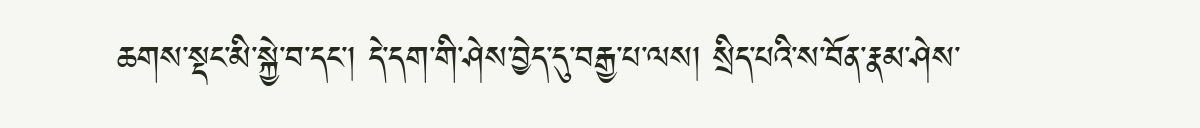ཆགས་སྡང་མི་སྐྱེ་བ་དང་། དེ་དག་གི་ཤེས་བྱེད་དུ་བརྒྱ་པ་ལས། སྲིད་པའི་ས་བོན་རྣམ་ཤེས་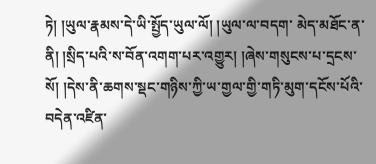ཏེ། །ཡུལ་རྣམས་དེ་ཡི་སྤྱོད་ཡུལ་ལོ། །ཡུལ་ལ་བདག་ མེད་མཐོང་ན་ནི། །སྲིད་པའི་ས་བོན་འགག་པར་འགྱུར། །ཞེས་གསུངས་པ་དྲངས་སོ། །དེས་ནི་ཆགས་སྡང་གཉིས་ཀྱི་ཡ་གྱལ་གྱི་གཏི་མུག་དངོས་པོའི་བདེན་འཛིན་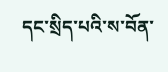དང་སྲིད་པའི་ས་བོན་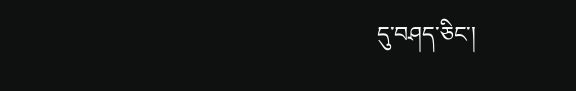དུ་བཤད་ཅིང་།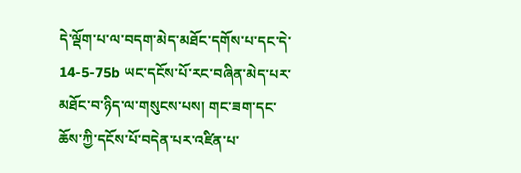དེ་ལྡོག་པ་ལ་བདག་མེད་མཐོང་དགོས་པ་དང་དེ་ 14-5-75b ཡང་དངོས་པོ་རང་བཞིན་མེད་པར་མཐོང་བ་ཉིད་ལ་གསུངས་པས། གང་ཟག་དང་ཆོས་ཀྱི་དངོས་པོ་བདེན་པར་འཛིན་པ་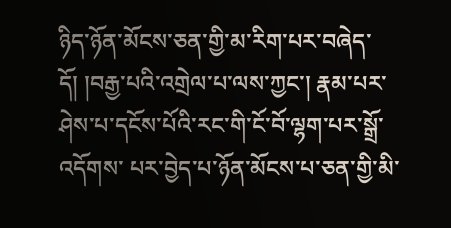ཉིད་ཉོན་མོངས་ཅན་གྱི་མ་རིག་པར་བཞེད་དོ། །བརྒྱ་པའི་འགྲེལ་པ་ལས་ཀྱང་། རྣམ་པར་ཤེས་པ་དངོས་པོའི་རང་གི་ངོ་བོ་ལྷག་པར་སྒྲོ་འདོགས་ པར་བྱེད་པ་ཉོན་མོངས་པ་ཅན་གྱི་མི་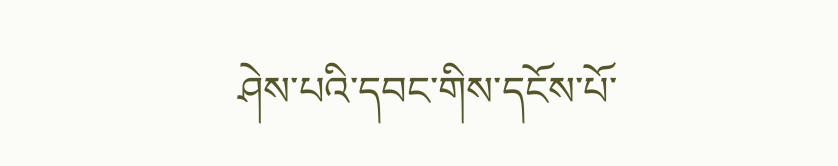ཤེས་པའི་དབང་གིས་དངོས་པོ་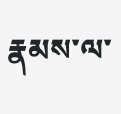རྣམས་ལ་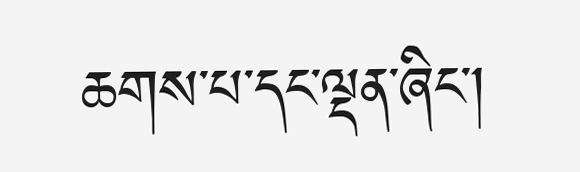ཆགས་པ་དང་ལྡན་ཞིང་།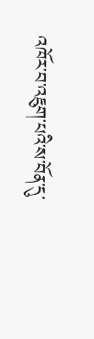འཁོར་བ་འཇུག་པའི་ས་བོན་དུ་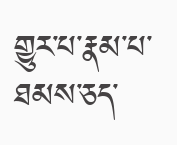གྱུར་པ་རྣམ་པ་ཐམས་ཅད་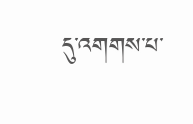དུ་འགགས་པ་